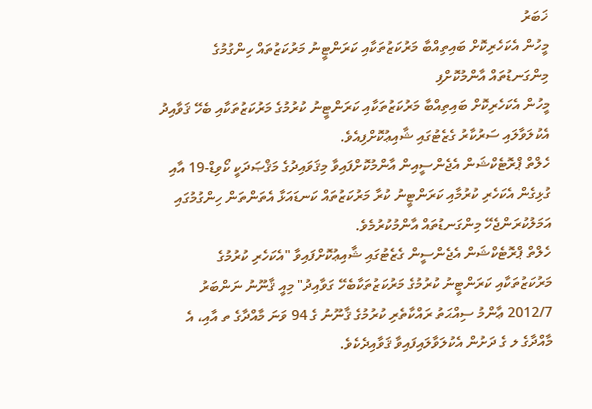ޚަބަރު
މީހުން އެކަހެރިކޮށް ބައިތިއްބާ މަރުކަޒުތަކާއި ކަރަންޓީނު މަރުކަޒުތައް ހިންގުމުގެ މިންގަނޑުތައް އާންމުކޮށްފި
މީހުން އެކަހެރިކޮށް ބައިތިއްބާ މަރުކަޒުތަކާއި ކަރަންޓީނު ކުރުމުގެ މަރުކަޒުތަކާއި ބެހޭ ޤަވާއިދު އެކުލަވާލައި ސަރުކާރު ގެޒެޓުގައި ޝާއިޢުކޮށްފިއެވެ.
ހެލްތް ޕްރޮޓެކްޝަން އެޖެންސީއިން އާންމުކޮށްފައިވާ މިޤަވައިދުގެ މަޤްޞަދަކީ ކޯވިޑް-19 އާއި ގުޅިގެން އެކަހެރި ކުރުމާއި ކަރަންޓީނު ކުރާ މަރުކަޒުތައް ކަނޑައަޅާ އެތަންތަން ހިންގުމުގައި އަމަލުކުރަންޖެހޭ މިންގަނޑުތައް އާންމުކުރުމެވެ.
ހެލްތް ޕްރޮޓެކްޝަން އެޖެންސީން ގެޒެޓުގައި ޝާއިޢުކޮށްފައިވާ "އެކަހެރި ކުރުމުގެ މަރުކަޒުތަކާއި ކަރަންޓީނު ކުރުމުގެ މަރުކަޒުތަކާބެހޭ ގަވާއިދު" މިއީ ޤާނޫނު ނަންބަރު 2012/7 ޢާންމު ސިއްޙަތު ރައްކާތެރި ކުރުމުގެ ޤާނޫނު ގެ 94 ވަނަ މާއްދާގެ ތ އާއި، އެ މާއްދާގެ ލ ގެ ދަށުން އެކުލަވާލައިފައިވާ ޤަވާއިދެކެވެ.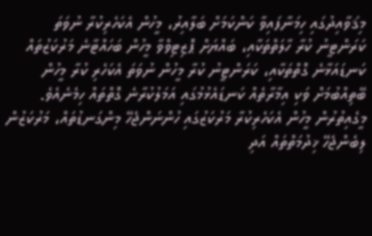މިޤަވާއިދުގައި ހިމަނާފައިވާ ކަންކަމަށް ބަލާއިރު، މީހުން އެކަހެރިކުރާ ނުވަތަ ކަރަންޓީނު ކުރާ ހާލަތްތަކާއި، ބައްޔަށް ޕޮޒިޓިވްވާ މީހުން ބަހައްޓާނެ މަރުކަޒުތައް ކަނޑައަޅާނެ ގޮތްތަކާއި، ކަރަންޓީނު ކުރާ މީހުން ނުވަތަ އެކަހެރި ކުރާ މީހުން ބޭތިއްބުމަށް ވަކި އިމާރާތެއް ކަނޑައެޅުމުގައި އަމަލުކުރާނެ ގޮތްތައް ހިމެނެއެވެ. މީގެއިތުރުން މީހުން އެކަހެރިކުރާ މަރުކަޒުގައި ހުންނަންޖެހޭ މިންގަނޑުތައް، މަރުކަޒުން ލިބެންޖެހޭ ޚިދުމަތްތައް އަދި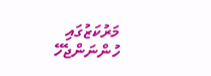މަރުކަޒުގައި ހުންނަންޖެހޭ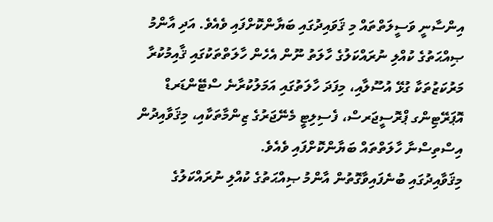އިންސާނީ ވަސީލަތްތައް މި ޤަވައިދުގައި ބަޔާންކޮށްފައި ވެއެވެ. އަދި އާންމު ޞިއްޙަތުގެ ކުއްލި ނުރައްކަލުގެ ހާލަތު ނޫން އެހެން ހާލަތްތަކުގައި ޤާއިމުކުރާ މަރުކަޒުތަކާ ގުޅޭ އުސޫލާއި، މިފަދަ ހާލަތުގައި އަމަލުކުރާނެ ސްޓޭންޑަރޑް އޮޕަރޭޓިންގ ޕްރޮސީޖަރސް، ފެސިލިޓީ މެނޭޖަރުގެ ޒިންމާތަކާއި، މިޤަވާއިދުން އިސްތިސްނާ ހާލަތްތައް ބަޔާންކޮށްފައި ވެއެވެ.
މިޤަވާއިދުގައި ބުނެފައިވާގޮތުން އާންމު ޞިއްޙަތުގެ ކުއްލި ނުރައްކަލުގެ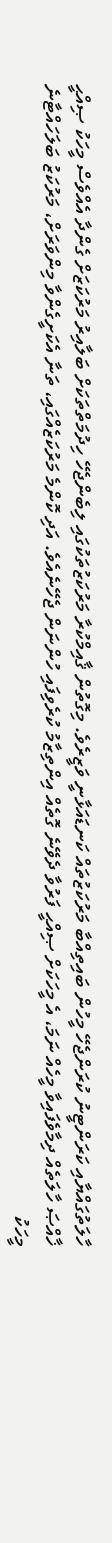ހާލަތުގައްޔާއި ކަރަންޓީނު ކުރަންޖެހޭ މީހުން ބައިތިއްބާ މަރުކަޒުތައް ކަނޑައަޅާނީ ވަޒީރެވެ. މިގޮތުން ޤާއިމްކުރާ މަރުކަޒުތަކުގައި ލިބެންޖެހޭ ހިދުމަތްތަކަށް ބަލާއިރު މަރުކަޒަށް ގެންދާ އެއްވެސް މީހަކު ޞިއްޙީ ޚާއްޞަ ހާލަތެއް ދިމާވެފައިވާ މީހެއް ނަމަ، އެ މީހަކަށް ޞިއްޙީ ފަރުވާ ދެވޭނެ ގޮތެއް އިންތިޒާމު ކުރެވިފައި ހުންނަން ޖެހޭނެއެވެ. އަދި ކޮންމެ މަރުކަޒެއްގައި، ތަނާ އެކަށީގެންވާ މިންވަރަށް، މަރުކަޒު ބަލަހައްޓާނެ މީހަކު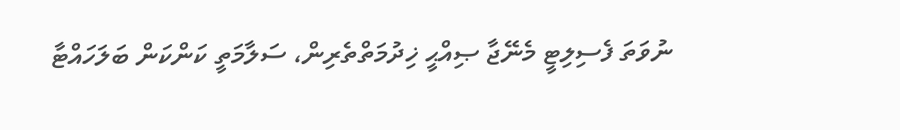ނުވަތަ ފެސިލިޓީ މެނޭޖާ ޞިއްޙީ ޚިދުމަތްތެރިން، ސަލާމަތީ ކަންކަން ބަލަހައްޓާ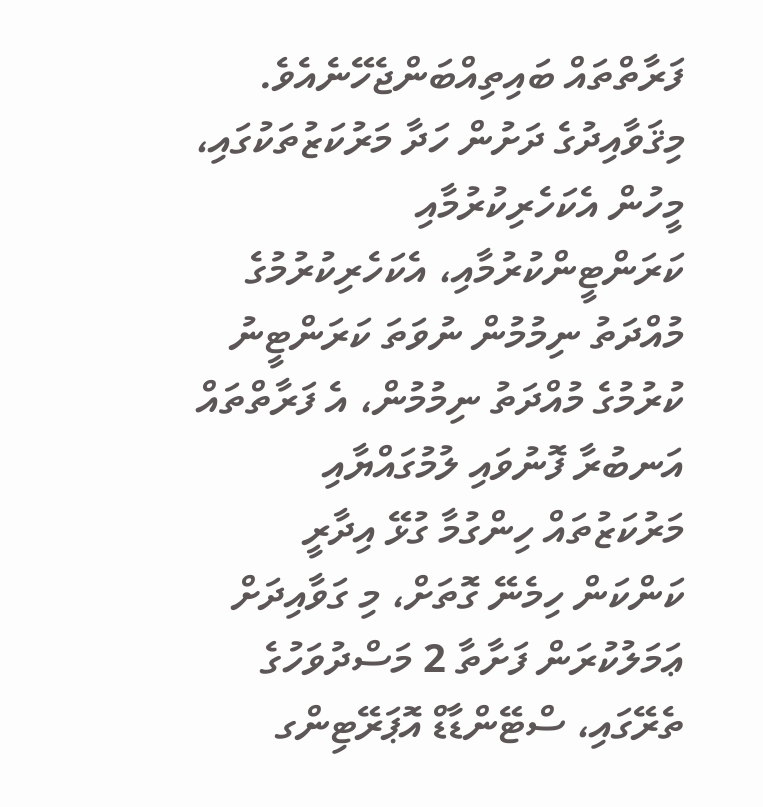ފަރާތްތައް ބައިތިއްބަންޖެހޭނެއެވެ.
މިޤަވާއިދުގެ ދަށުން ހަދާ މަރުކަޒުތަކުގައި، މީހުން އެކަހެރިކުރުމާއި ކަރަންޓީންކުރުމާއި، އެކަހެރިކުރުމުގެ މުއްދަތު ނިމުމުން ނުވަތަ ކަރަންޓީނު ކުރުމުގެ މުއްދަތު ނިމުމުން، އެ ފަރާތްތައް އަނބުރާ ފޮނުވައި ލުމުގައްޔާއި މަރުކަޒުތައް ހިންގުމާ ގުޅޭ އިދާރީ ކަންކަން ހިމެނޭ ގޮތަށް، މި ގަވާއިދަށް ޢަމަލުކުރަން ފަށާތާ 2 މަސްދުވަހުގެ ތެރޭގައި، ސްޓޭންޑާޑް އޮޕަރޭޓިންގ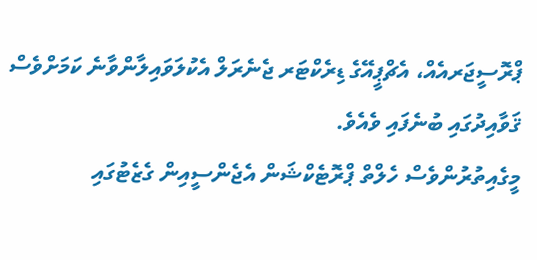ޕްރޮސީޖަރއެއް، އެޗްޕީއޭގެ ޑިރެކްޓަރ ޖެނެރަލް އެކުލަވައިލާންވާނެ ކަމަށްވެސް ޤަވާއިދުގައި ބުނެފައި ވެއެވެ.
މީގެއިތުރުންވެސް ހެލްތް ޕްރޮޓެކްޝަން އެޖެންސީއިން ގެޒެޓުގައި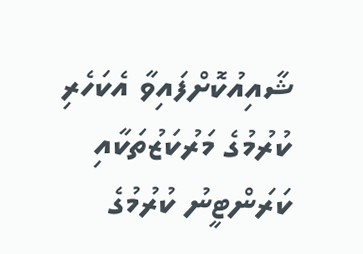ޝާއިއުކޮށްފައިވާ އެކަހެރި ކުރުމުގެ މަރުކަޒުތަކާއި ކަރަންޓީނު ކުރުމުގެ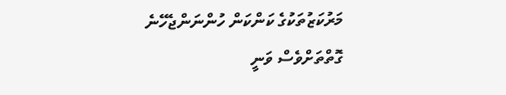މަރުކަޒުތަކުގެ ކަންކަން ހުންނަންޖެހޭނެ ގޮތްތަށްވެސް ވަނީ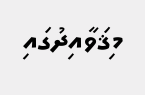މިޤަވާއިދުގައި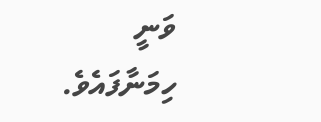ވަނީ ހިމަނާފައެވެ.